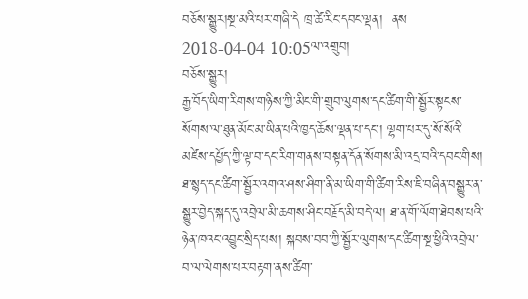བཅོས་སྒྱུར།སྔ་མའི་པར་གཞི་དེ ཁྲ་ཚེ་རིང་དབང་ལྡན།  ནས 2018-04-04 10:05ལ་འགྲུབ།
བཅོས་སྒྱུར།
རྒྱ་བོད་ཡིག་རིགས་གཉིས་ཀྱི་མིང་གི་གྲུབ་ལུགས་དང་ཚིག་གི་སྦྱོར་སྟངས་སོགས་ལ་ཐུན་མོང་མ་ཡིན་པའི་ཁྱད་ཆོས་ལྡན་པ་དང་། ལྷག་པར་དུ་སོ་སོའི་མཛེས་དཔྱོད་ཀྱི་ལྟ་བ་དང་རིག་གནས་བསྟན་དོན་སོགས་མི་འདྲ་བའི་དབང་གིས། ཐ་སྙད་དང་ཚིག་སྦྱོར་འགའ་ཤས་ཤིག་ནི་མ་ཡིག་གི་ཚིག་རིས་ཇི་བཞིན་བསྒྱུར་ན་སྒྱུར་བྱེད་སྐད་དུ་འབྲེལ་མི་ཆགས་ཤིང་བརྗོད་མི་བདེ་ལ། ཐ་ན་གོ་ལོག་ཐེབས་པའི་ཉེན་ཁའང་འབྱུང་སྲིད་པས། སྐབས་བབ་ཀྱི་སྦྱོར་ལུགས་དང་ཚིག་སྔ་ཕྱིའི་འབྲེལ་བ་ལ་ལེགས་པར་བརྟག་ནས་ཚིག་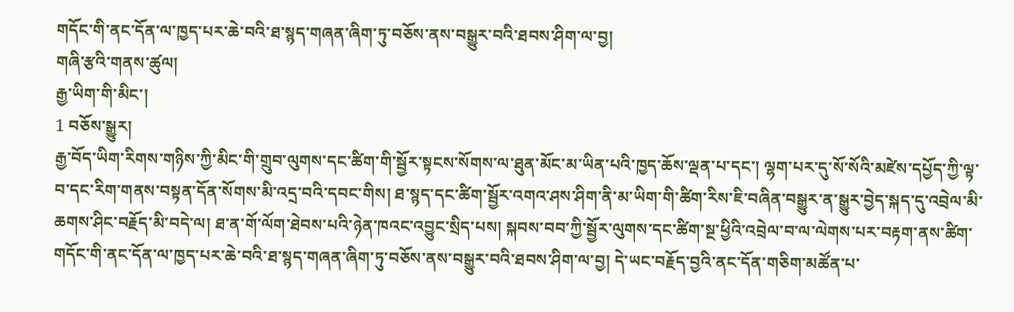གདོང་གི་ནང་དོན་ལ་ཁྱད་པར་ཆེ་བའི་ཐ་སྙད་གཞན་ཞིག་ཏུ་བཅོས་ནས་བསྒྱུར་བའི་ཐབས་ཤིག་ལ་བྱ།
གཞི་རྩའི་གནས་ཚུལ།
རྒྱ་ཡིག་གི་མིང་།
1 བཅོས་སྒྱུར།
རྒྱ་བོད་ཡིག་རིགས་གཉིས་ཀྱི་མིང་གི་གྲུབ་ལུགས་དང་ཚིག་གི་སྦྱོར་སྟངས་སོགས་ལ་ཐུན་མོང་མ་ཡིན་པའི་ཁྱད་ཆོས་ལྡན་པ་དང་། ལྷག་པར་དུ་སོ་སོའི་མཛེས་དཔྱོད་ཀྱི་ལྟ་བ་དང་རིག་གནས་བསྟན་དོན་སོགས་མི་འདྲ་བའི་དབང་གིས། ཐ་སྙད་དང་ཚིག་སྦྱོར་འགའ་ཤས་ཤིག་ནི་མ་ཡིག་གི་ཚིག་རིས་ཇི་བཞིན་བསྒྱུར་ན་སྒྱུར་བྱེད་སྐད་དུ་འབྲེལ་མི་ཆགས་ཤིང་བརྗོད་མི་བདེ་ལ། ཐ་ན་གོ་ལོག་ཐེབས་པའི་ཉེན་ཁའང་འབྱུང་སྲིད་པས། སྐབས་བབ་ཀྱི་སྦྱོར་ལུགས་དང་ཚིག་སྔ་ཕྱིའི་འབྲེལ་བ་ལ་ལེགས་པར་བརྟག་ནས་ཚིག་གདོང་གི་ནང་དོན་ལ་ཁྱད་པར་ཆེ་བའི་ཐ་སྙད་གཞན་ཞིག་ཏུ་བཅོས་ནས་བསྒྱུར་བའི་ཐབས་ཤིག་ལ་བྱ། དེ་ཡང་བརྗོད་བྱའི་ནང་དོན་གཅིག་མཚོན་པ་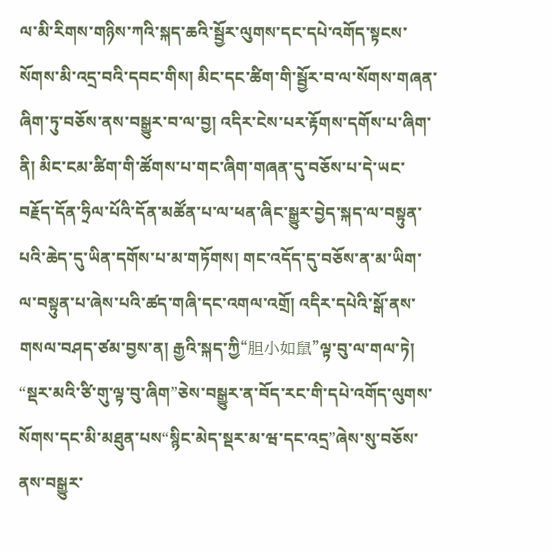ལ་མི་རིགས་གཉིས་ཀའི་སྐད་ཆའི་སྦྱོར་ལུགས་དང་དཔེ་འགོད་སྟངས་སོགས་མི་འདྲ་བའི་དབང་གིས། མིང་དང་ཚིག་གི་སྦྱོར་བ་ལ་སོགས་གཞན་ཞིག་ཏུ་བཅོས་ནས་བསྒྱུར་བ་ལ་བྱ། འདིར་ངེས་པར་རྟོགས་དགོས་པ་ཞིག་ནི། མིང་ངམ་ཚིག་གི་ཚོགས་པ་གང་ཞིག་གཞན་དུ་བཅོས་པ་དེ་ཡང་བརྗོད་དོན་ཧྲིལ་པོའི་དོན་མཚོན་པ་ལ་ཕན་ཞིང་སྒྱུར་བྱེད་སྐད་ལ་བསྟུན་པའི་ཆེད་དུ་ཡིན་དགོས་པ་མ་གཏོགས། གང་འདོད་དུ་བཅོས་ན་མ་ཡིག་ལ་བསྟུན་པ་ཞེས་པའི་ཚད་གཞི་དང་འགལ་འགྲོ། འདིར་དཔེའི་སྒོ་ནས་གསལ་བཤད་ཙམ་བྱས་ན། རྒྱའི་སྐད་ཀྱི“胆小如鼠”ལྟ་བུ་ལ་གལ་ཏེ། “སྡར་མའི་ཙི་གུ་ལྟ་བུ་ཞིག”ཅེས་བསྒྱུར་ན་བོད་རང་གི་དཔེ་འགོད་ལུགས་སོགས་དང་མི་མཐུན་པས“སྙིང་མེད་སྡར་མ་ཝ་དང་འདྲ”ཞེས་སུ་བཅོས་ནས་བསྒྱུར་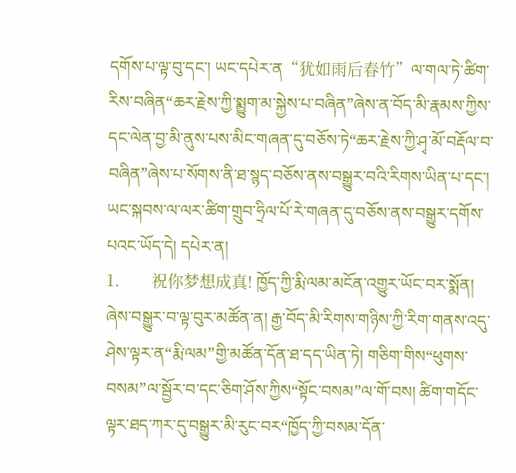དགོས་པ་ལྟ་བུ་དང་། ཡང་དཔེར་ན“犹如雨后春竹”ལ་གལ་ཏེ་ཚིག་རིས་བཞིན“ཆར་རྗེས་ཀྱི་སྨྱུག་མ་སྐྱེས་པ་བཞིན”ཞེས་ན་བོད་མི་རྣམས་ཀྱིས་དང་ལེན་བྱ་མི་ནུས་པས་མིང་གཞན་དུ་བཅོས་ཏེ“ཆར་རྗེས་ཀྱི་ཤྭ་མོ་བརྡོལ་བ་བཞིན”ཞེས་པ་སོགས་ནི་ཐ་སྙད་བཅོས་ནས་བསྒྱུར་བའི་རིགས་ཡིན་པ་དང་། ཡང་སྐབས་ལ་ལར་ཚིག་གྲུབ་ཧྲིལ་པོ་རེ་གཞན་དུ་བཅོས་ནས་བསྒྱུར་དགོས་པའང་ཡོད་དེ། དཔེར་ན།
1.        祝你梦想成真! ཁྱོད་ཀྱི་རྨི་ལམ་མངོན་འགྱུར་ཡོང་བར་སྨོན། ཞེས་བསྒྱུར་བ་ལྟ་བུར་མཚོན་ན། རྒྱ་བོད་མི་རིགས་གཉིས་ཀྱི་རིག་གནས་འདུ་ཤེས་ལྟར་ན“རྨི་ལམ”གྱི་མཚོན་དོན་ཐ་དད་ཡིན་ཏེ། གཅིག་གིས“ཕུགས་བསམ”ལ་སྦྱོར་བ་དང་ཅིག་ཤོས་ཀྱིས“སྟོང་བསམ”ལ་གོ་བས། ཚིག་གདོང་ལྟར་ཐད་ཀར་དུ་བསྒྱུར་མི་རུང་བར“ཁྱོད་ཀྱི་བསམ་དོན་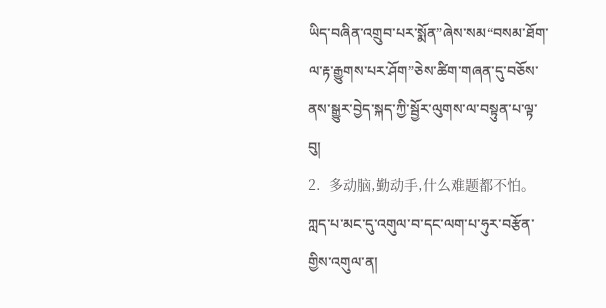ཡིད་བཞིན་འགྲུབ་པར་སྨོན”ཞེས་སམ“བསམ་ཐོག་ལ་རྟ་རྒྱུགས་པར་ཤོག”ཅེས་ཚིག་གཞན་དུ་བཅོས་ནས་སྒྱུར་བྱེད་སྐད་ཀྱི་སྦྱོར་ལུགས་ལ་བསྟུན་པ་ལྟ་བུ།
2.  多动脑,勤动手,什么难题都不怕。ཀླད་པ་མང་དུ་འགུལ་བ་དང་ལག་པ་ཧུར་བརྩོན་གྱིས་འགུལ་ན།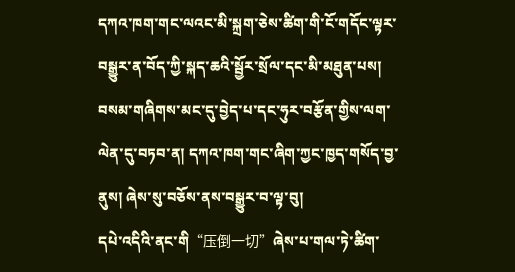དཀའ་ཁག་གང་ལའང་མི་སྐྲག་ཅེས་ཚིག་གི་ངོ་གདོང་ལྟར་བསྒྱུར་ན་བོད་ཀྱི་སྐད་ཆའི་སྦྱོར་སྲོལ་དང་མི་མཐུན་པས། བསམ་གཞིགས་མང་དུ་བྱེད་པ་དང་ཧུར་བརྩོན་གྱིས་ལག་ལེན་དུ་བཏབ་ན། དཀའ་ཁག་གང་ཞིག་ཀྱང་ཁྱད་གསོད་བྱ་ནུས། ཞེས་སུ་བཅོས་ནས་བསྒྱུར་བ་ལྟ་བུ།
དཔེ་འདིའི་ནང་གི“压倒一切”ཞེས་པ་གལ་ཏེ་ཚིག་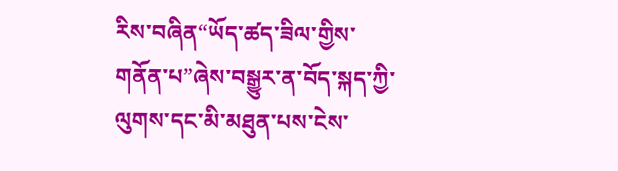རིས་བཞིན“ཡོད་ཚད་ཟིལ་གྱིས་གནོན་པ”ཞེས་བསྒྱུར་ན་བོད་སྐད་ཀྱི་ལུགས་དང་མི་མཐུན་པས་ངེས་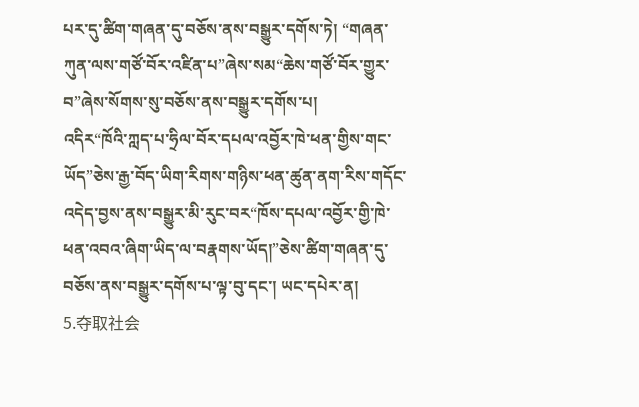པར་དུ་ཚིག་གཞན་དུ་བཅོས་ནས་བསྒྱུར་དགོས་ཏེ། “གཞན་ཀུན་ལས་གཙོ་བོར་འཛིན་པ”ཞེས་སམ“ཆེས་གཙོ་བོར་གྱུར་བ”ཞེས་སོགས་སུ་བཅོས་ནས་བསྒྱུར་དགོས་པ།
འདིར“ཁོའི་ཀླད་པ་ཧྲིལ་བོར་དཔལ་འབྱོར་ཁེ་ཕན་གྱིས་གང་ཡོད”ཅེས་རྒྱ་བོད་ཡིག་རིགས་གཉིས་ཕན་ཚུན་ནག་རིས་གདོང་འདེད་བྱས་ནས་བསྒྱུར་མི་རུང་བར“ཁོས་དཔལ་འབྱོར་གྱི་ཁེ་ཕན་འབའ་ཞིག་ཡིད་ལ་བརྣགས་ཡོད།”ཅེས་ཚིག་གཞན་དུ་བཅོས་ནས་བསྒྱུར་དགོས་པ་ལྟ་བུ་དང་། ཡང་དཔེར་ན།
5.夺取社会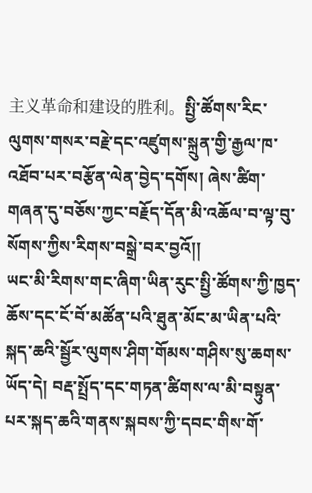主义革命和建设的胜利。སྤྱི་ཚོགས་རིང་ལུགས་གསར་བརྗེ་དང་འཛུགས་སྐྲུན་གྱི་རྒྱལ་ཁ་འཐོབ་པར་བརྩོན་ལེན་བྱེད་དགོས། ཞེས་ཚིག་གཞན་དུ་བཅོས་ཀྱང་བརྗོད་དོན་མི་འཆོལ་བ་ལྟ་བུ་སོགས་ཀྱིས་རིགས་བསྒྲེ་བར་བྱའོ།།
ཡང་མི་རིགས་གང་ཞིག་ཡིན་རུང་སྤྱི་ཚོགས་ཀྱི་ཁྱད་ཆོས་དང་ངོ་བོ་མཚོན་པའི་ཐུན་མོང་མ་ཡིན་པའི་སྐད་ཆའི་སྦྱོར་ལུགས་ཤིག་གོམས་གཤིས་སུ་ཆགས་ཡོད་དེ། བརྡ་སྤྲོད་དང་གཏན་ཚིགས་ལ་མི་བསྟུན་པར་སྐད་ཆའི་གནས་སྐབས་ཀྱི་དབང་གིས་གོ་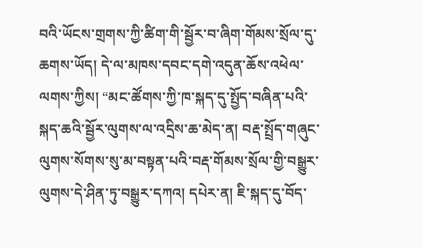བའི་ཡོངས་གྲགས་ཀྱི་ཚིག་གི་སྦྱོར་བ་ཞིག་གོམས་སྲོལ་དུ་ཆགས་ཡོད། དེ་ལ་མཁས་དབང་དགེ་འདུན་ཆོས་འཕེལ་ལགས་ཀྱིས། “མང་ཚོགས་ཀྱི་ཁ་སྐད་དུ་སྤྱོད་བཞིན་པའི་སྐད་ཆའི་སྦྱོར་ལུགས་ལ་འདྲིས་ཆ་མེད་ན། བརྡ་སྤྲོད་གཞུང་ལུགས་སོགས་སུ་མ་བསྟན་པའི་བརྡ་གོམས་སྲོལ་གྱི་བསྒྱུར་ལུགས་དེ་ཤིན་ཏུ་བསྒྱུར་དཀའ། དཔེར་ན། ཇི་སྐད་དུ་བོད་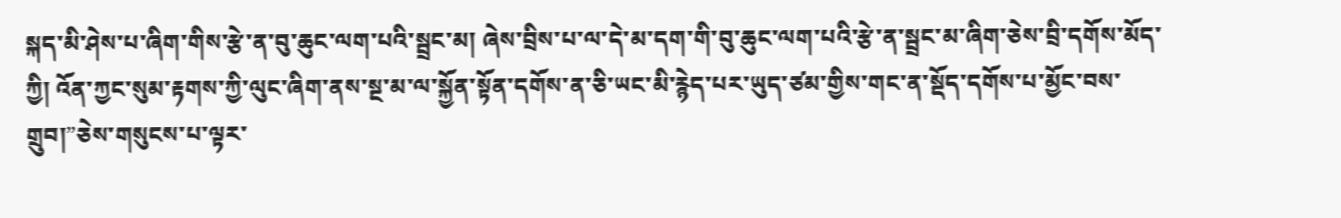སྐད་མི་ཤེས་པ་ཞིག་གིས་རྩེ་ན་བུ་ཆུང་ལག་པའི་སྦྲང་མ། ཞེས་བྲིས་པ་ལ་དེ་མ་དག་གི་བུ་ཆུང་ལག་པའི་རྩེ་ན་སྦྲང་མ་ཞིག་ཅེས་བྲི་དགོས་མོད་ཀྱི། འོན་ཀྱང་སུམ་རྟགས་ཀྱི་ལུང་ཞིག་ནས་སྔ་མ་ལ་སྐྱོན་སྟོན་དགོས་ན་ཅི་ཡང་མི་རྙེད་པར་ཡུད་ཙམ་གྱིས་གང་ན་སྡོད་དགོས་པ་མྱོང་བས་གྲུབ།”ཅེས་གསུངས་པ་ལྟར་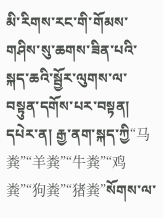མི་རིགས་རང་གི་གོམས་གཤིས་སུ་ཆགས་ཟིན་པའི་སྐད་ཆའི་སྦྱོར་ལུགས་ལ་བསྟུན་དགོས་པར་བསྟན། དཔེར་ན། རྒྱ་ནག་སྐད་ཀྱི“马粪”“羊粪”“牛粪”“鸡粪”“狗粪”“猪粪”སོགས་ལ་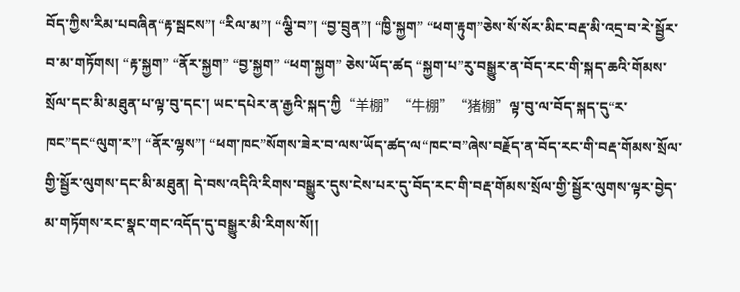བོད་ཀྱིས་རིམ་པབཞིན“རྟ་སྦངས”། “རིལ་མ”། “ལྕི་བ”། “བྱ་བྲུན”། “ཁྱི་སྐྱག” “ཕག་རྟུག”ཅེས་སོ་སོར་མིང་བརྡ་མི་འདྲ་བ་རེ་སྦྱོར་བ་མ་གཏོགས། “རྟ་སྐྱག” “ནོར་སྐྱག” “བྱ་སྐྱག” “ཕག་སྐྱག” ཅེས་ཡོད་ཚད “སྐྱག་པ”རུ་བསྒྱུར་ན་བོད་རང་གི་སྐད་ཆའི་གོམས་སྲོལ་དང་མི་མཐུན་པ་ལྟ་བུ་དང་། ཡང་དཔེར་ན་རྒྱའི་སྐད་ཀྱི“羊棚”“牛棚”“猪棚”ལྟ་བུ་ལ་བོད་སྐད་དུ“ར་ཁང”དང“ལུག་ར”། “ནོར་ལྷས”། “ཕག་ཁང”སོགས་ཟེར་བ་ལས་ཡོད་ཚད་ལ“ཁང་བ”ཞེས་བརྗོད་ན་བོད་རང་གི་བརྡ་གོམས་སྲོལ་གྱི་སྦྱོར་ལུགས་དང་མི་མཐུན། དེ་བས་འདིའི་རིགས་བསྒྱུར་དུས་ངེས་པར་དུ་བོད་རང་གི་བརྡ་གོམས་སྲོལ་གྱི་སྦྱོར་ལུགས་ལྟར་བྱེད་མ་གཏོགས་རང་སྣང་གང་འདོད་དུ་བསྒྱུར་མི་རིགས་སོ།།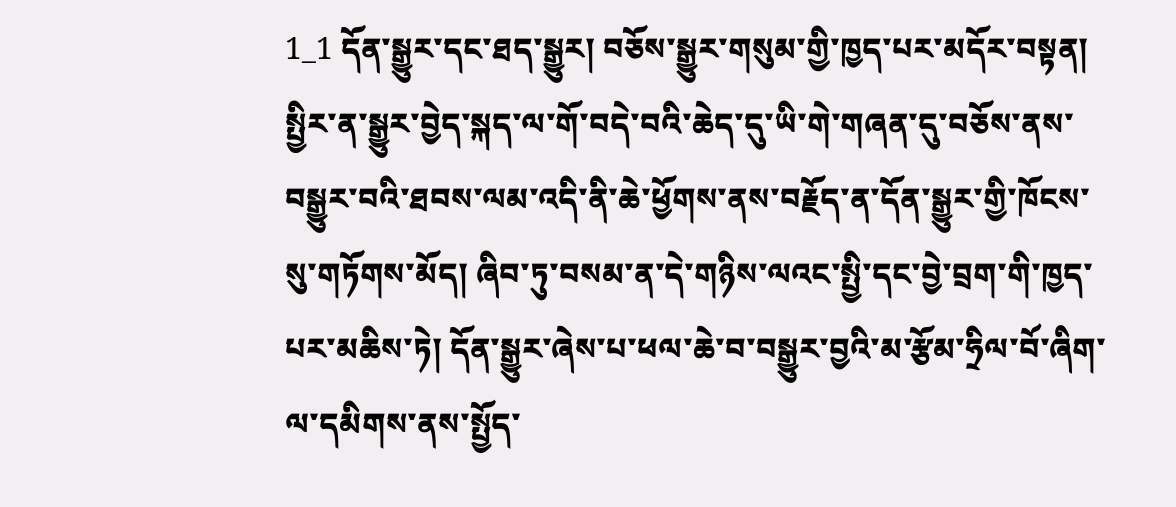1_1 དོན་སྒྱུར་དང་ཐད་སྒྱུར། བཅོས་སྒྱུར་གསུམ་གྱི་ཁྱད་པར་མདོར་བསྟན།
སྤྱིར་ན་སྒྱུར་བྱེད་སྐད་ལ་གོ་བདེ་བའི་ཆེད་དུ་ཡི་གེ་གཞན་དུ་བཅོས་ནས་བསྒྱུར་བའི་ཐབས་ལམ་འདི་ནི་ཆེ་ཕྱོགས་ནས་བརྗོད་ན་དོན་སྒྱུར་གྱི་ཁོངས་སུ་གཏོགས་མོད། ཞིབ་ཏུ་བསམ་ན་དེ་གཉིས་ལའང་སྤྱི་དང་བྱེ་བྲག་གི་ཁྱད་པར་མཆིས་ཏེ། དོན་སྒྱུར་ཞེས་པ་ཕལ་ཆེ་བ་བསྒྱུར་བྱའི་མ་རྩོམ་ཧྲིལ་བོ་ཞིག་ལ་དམིགས་ནས་སྤྱོད་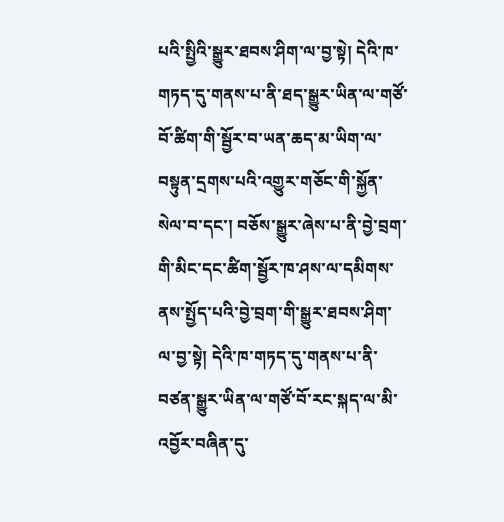པའི་སྤྱིའི་སྒྱུར་ཐབས་ཤིག་ལ་བྱ་སྟེ། དེའི་ཁ་གཏད་དུ་གནས་པ་ནི་ཐད་སྒྱུར་ཡིན་ལ་གཙོ་བོ་ཚིག་གི་སྦྱོར་བ་ཡན་ཆད་མ་ཡིག་ལ་བསྟུན་དྲགས་པའི་འགྱུར་གཅོང་གི་སྐྱོན་སེལ་བ་དང་། བཅོས་སྒྱུར་ཞེས་པ་ནི་བྱེ་བྲག་གི་མིང་དང་ཚིག་སྦྱོར་ཁ་ཤས་ལ་དམིགས་ནས་སྤྱོད་པའི་བྱེ་བྲག་གི་སྒྱུར་ཐབས་ཤིག་ལ་བྱ་སྟེ། དེའི་ཁ་གཏད་དུ་གནས་པ་ནི་བཙན་སྒྱུར་ཡིན་ལ་གཙོ་བོ་རང་སྐད་ལ་མི་འབྱོར་བཞིན་དུ་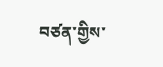བཙན་གྱིས་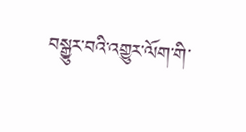བསྒྱུར་བའི་འགྱུར་ལོག་གི་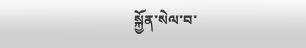སྐྱོན་སེལ་བ་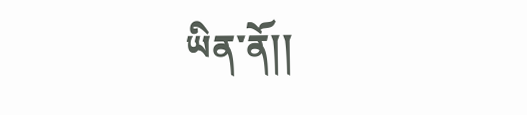ཡིན་ནོ།།